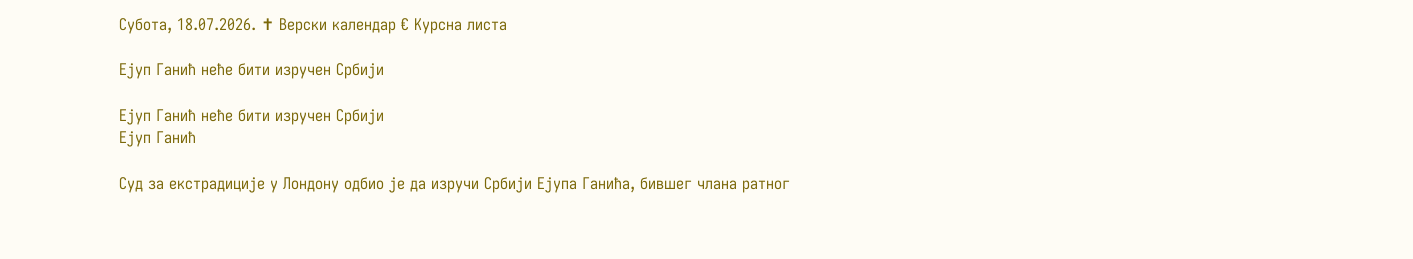Субота, 18.07.2026. ✝ Верски календар € Курсна листа

Ејуп Ганић неће бити изручен Србији

Ејуп Ганић неће бити изручен Србији
Ејуп Ганић

Суд за екстрадиције у Лондону одбио је да изручи Србији Ејупа Ганића, бившег члана ратног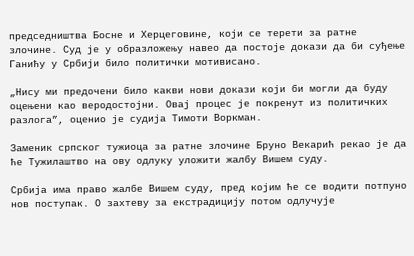председништва Босне и Херцеговине, који се терети за ратне злочине. Суд је у образложењу навео да постоје докази да би суђење Ганићу у Србији било политички мотивисано.

„Нису ми предочени било какви нови докази који би могли да буду оцењени као веродостојни. Овај процес је покренут из политичких разлога”, оценио је судија Тимоти Воркман.

Заменик српског тужиоца за ратне злочине Бруно Векарић рекао је да ће Тужилаштво на ову одлуку уложити жалбу Вишем суду.

Србија има право жалбе Вишем суду, пред којим ће се водити потпуно нов поступак. О захтеву за екстрадицију потом одлучује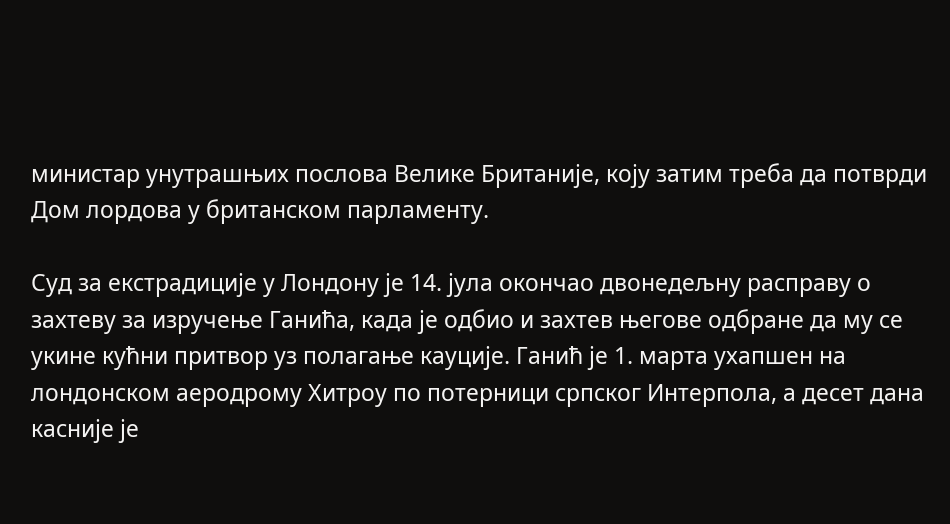министар унутрашњих послова Велике Британије, коју затим треба да потврди Дом лордова у британском парламенту.

Суд за екстрадиције у Лондону је 14. јула окончао двонедељну расправу о захтеву за изручење Ганића, када је одбио и захтев његове одбране да му се укине кућни притвор уз полагање кауције. Ганић је 1. марта ухапшен на лондонском аеродрому Хитроу по потерници српског Интерпола, а десет дана касније је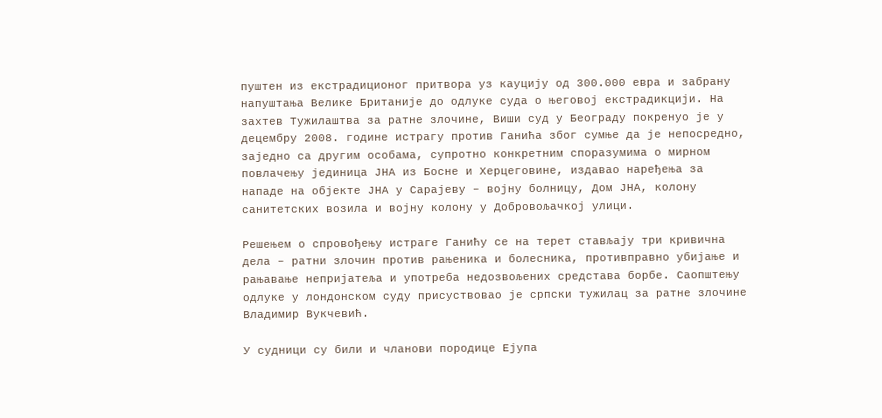пуштен из екстрадиционог притвора уз кауцију од 300.000 евра и забрану напуштања Велике Британије до одлуке суда о његовој екстрадикцији. На захтев Тужилаштва за ратне злочине, Виши суд у Београду покренуо је у децембру 2008. године истрагу против Ганића због сумње да је непосредно, заједно са другим особама, супротно конкретним споразумима о мирном повлачењу јединица ЈНА из Босне и Херцеговине, издавао наређења за нападе на објекте ЈНА у Сарајеву – војну болницу, Дом ЈНА, колону санитетских возила и војну колону у Добровољачкој улици.

Решењем о спровођењу истраге Ганићу се на терет стављају три кривична дела – ратни злочин против рањеника и болесника, противправно убијање и рањавање непријатеља и употреба недозвољених средстава борбе. Саопштењу одлуке у лондонском суду присуствовао је српски тужилац за ратне злочине Владимир Вукчевић.

У судници су били и чланови породице Ејупа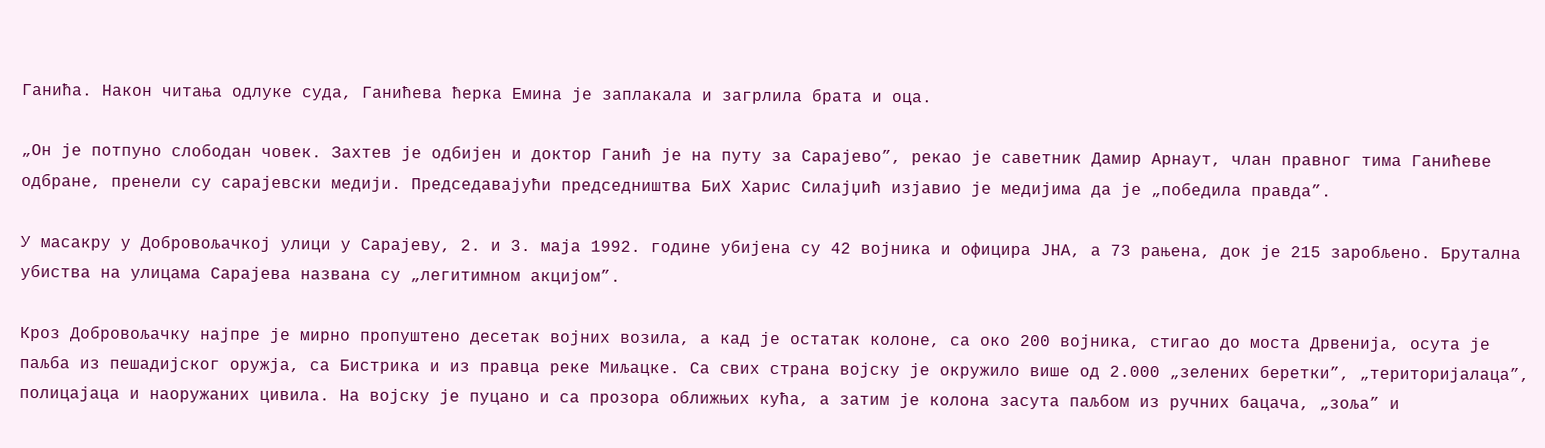Ганића. Након читања одлуке суда, Ганићева ћерка Емина је заплакала и загрлила брата и оца.

„Он је потпуно слободан човек. Захтев је одбијен и доктор Ганић је на путу за Сарајево”, рекао је саветник Дамир Арнаут, члан правног тима Ганићеве одбране, пренели су сарајевски медији. Председавајући председништва БиХ Харис Силајџић изјавио је медијима да је „победила правда”.

У масакру у Добровољачкој улици у Сарајеву, 2. и 3. маја 1992. године убијена су 42 војника и официра ЈНА, а 73 рањена, док је 215 заробљено. Брутална убиства на улицама Сарајева названа су „легитимном акцијом”.

Кроз Добровољачку најпре је мирно пропуштено десетак војних возила, а кад је остатак колоне, са око 200 војника, стигао до моста Дрвенија, осута је паљба из пешадијског оружја, са Бистрика и из правца реке Миљацке. Са свих страна војску је окружило више од 2.000 „зелених беретки”, „територијалаца”, полицајаца и наоружаних цивила. На војску је пуцано и са прозора оближњих кућа, а затим је колона засута паљбом из ручних бацача, „зоља” и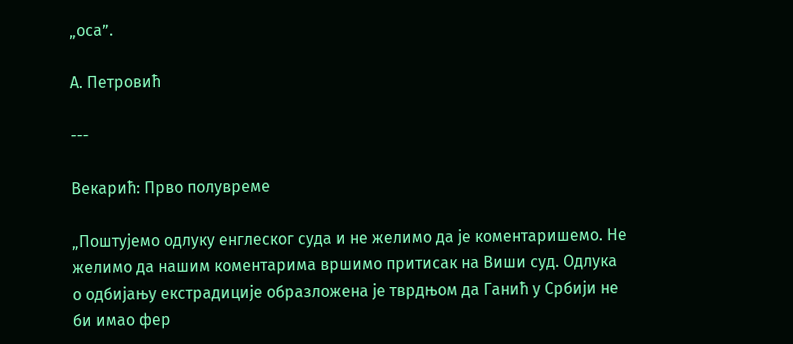„оса”.

А. Петровић

---

Векарић: Прво полувреме

„Поштујемо одлуку енглеског суда и не желимо да је коментаришемо. Не желимо да нашим коментарима вршимо притисак на Виши суд. Одлука о одбијању екстрадиције образложена је тврдњом да Ганић у Србији не би имао фер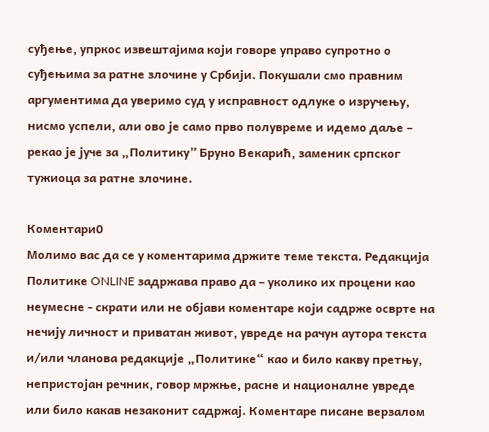суђење, упркос извештајима који говоре управо супротно о суђењима за ратне злочине у Србији. Покушали смо правним аргументима да уверимо суд у исправност одлуке о изручењу, нисмо успели, али ово је само прво полувреме и идемо даље – рекао је јуче за „Политику” Бруно Векарић, заменик српског тужиоца за ратне злочине.

Коментари0
Молимо вас да се у коментарима држите теме текста. Редакција Политике ONLINE задржава право да – уколико их процени као неумесне - скрати или не објави коментаре који садрже осврте на нечију личност и приватан живот, увреде на рачун аутора текста и/или чланова редакције „Политике“ као и било какву претњу, непристојан речник, говор мржње, расне и националне увреде или било какав незаконит садржај. Коментаре писане верзалом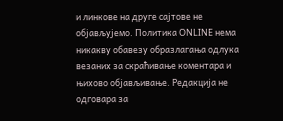и линкове на друге сајтове не објављујемо. Политика ONLINE нема никакву обавезу образлагања одлука везаних за скраћивање коментара и њихово објављивање. Редакција не одговара за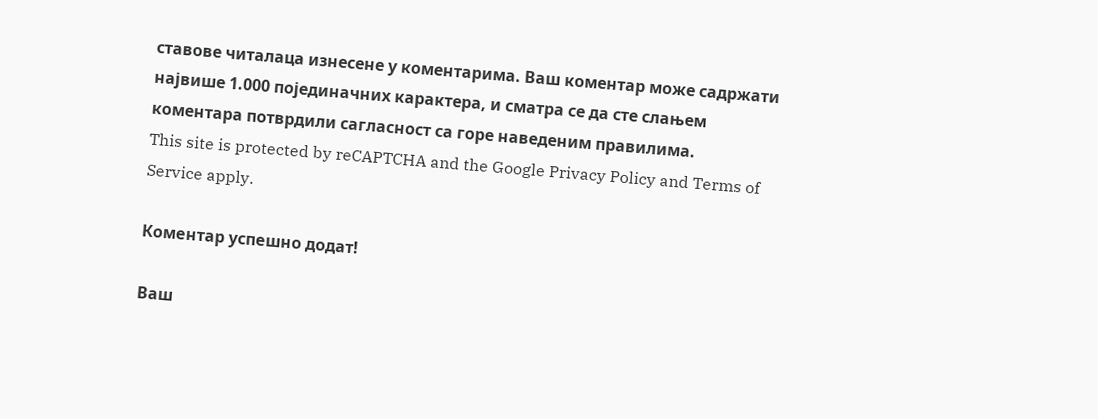ставове читалаца изнесене у коментарима. Ваш коментар може садржати највише 1.000 појединачних карактера, и сматра се да сте слањем коментара потврдили сагласност са горе наведеним правилима.
This site is protected by reCAPTCHA and the Google Privacy Policy and Terms of Service apply.

Комeнтар успeшно додат!

Ваш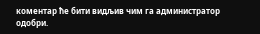комeнтар ћe бити видљив чим га администратор одобри.